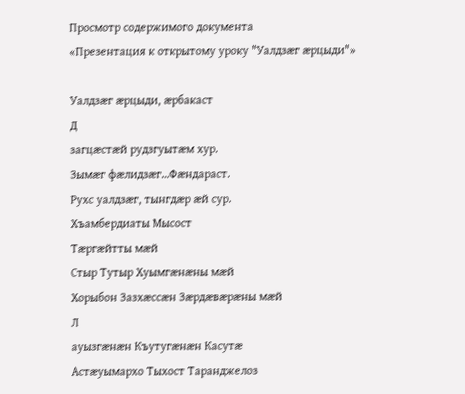Просмотр содержимого документа
«Презентация к открытому уроку "Уалдзæг æрцыди"»

Уалдзæг æрцыди, æрбакаст
Д
загцæстæй рудзгуытæм хур.
Зымæг фæлидзæг…Фæндараст.
Рухс уалдзæг, тынгдæр æй сур.
Хъамбердиаты Мысост
Тæргæйтты мæй
Стыр Тутыр Хуымгæнæны мæй
Хорыбон Зазхæссæн Зæрдæвæрæны мæй
Л
ауызгæнæн Къутугæнæн Касутæ
Астæуымархо Тыхост Таранджелоз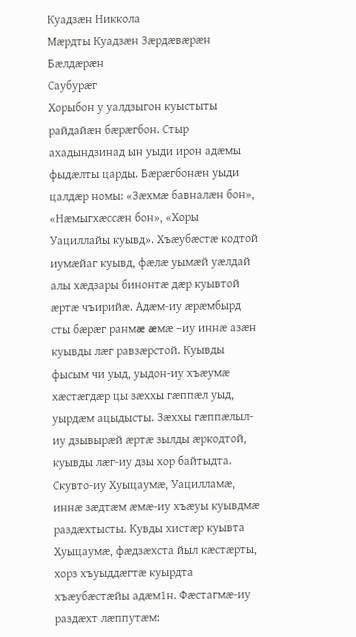Куадзæн Никкола
Мæрдты Куадзæн Зæрдæвæрæн
Бæлдæрæн
Саубурæг
Хорыбон у уалдзыгон куыстыты райдайæн бæрæгбон. Стыр ахадындзинад ын уыди ирон адæмы фыдæлты царды. Бæрæгбонæн уыди цалдæр номы: «Зæхмæ бавналæн бон», «Нæмыгхæссæн бон», «Хоры Уациллайы куывд». Хъæубæстæ кодтой иумæйаг куывд, фæлæ уымæй уæлдай алы хæдзары бинонтæ дæр куывтой æртæ чъирийæ. Адæм-иу æрæмбырд сты бæрæг ранмæ æмæ –иу иннæ азæн куывды лæг равзæрстой. Куывды фысым чи уыд, уыдон-иу хъæумæ хæстæгдæр цы зæххы гæппæл уыд, уырдæм ацыдысты. Зæххы гæппæлыл-иу дзывырæй æртæ зылды æркодтой, куывды лæг-иу дзы хор байтыдта. Скувто-иу Хуыцаумæ, Уацилламæ, иннæ зæдтæм æмæ-иу хъæуы куывдмæ раздæхтысты. Кувды хистæр куывта Хуыцаумæ, фæдзæхста йыл кæстæрты, хорз хъуыддæгтæ куырдта хъæубæстæйы адæм1н. Фæстагмæ-иу раздæхт лæппутæм: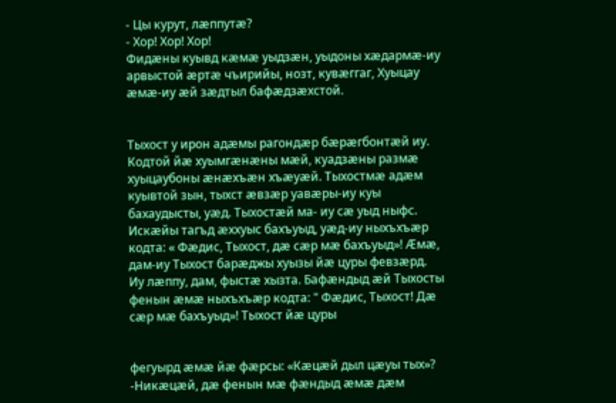- Цы курут, лæппутæ?
- Хор! Хор! Хор!
Фидæны куывд кæмæ уыдзæн, уыдоны хæдармæ-иу арвыстой æртæ чъирийы, нозт, кувæггаг, Хуыцау æмæ-иу æй зæдтыл бафæдзæхстой.


Тыхост у ирон адæмы рагондæр бæрæгбонтæй иу. Кодтой йæ хуымгæнæны мæй, куадзæны размæ хуыцаубоны æнæхъæн хъæуæй. Тыхостмæ адæм куывтой зын, тыхст æвзæр уавæры-иу куы бахаудысты, уæд. Тыхостæй ма- иу сæ уыд ныфс.
Искæйы тагъд æххуыс бахъуыд, уæд-иу ныхъхъæр кодта: « Фæдис, Тыхост, дæ сæр мæ бахъуыд»! Æмæ, дам-иу Тыхост барæджы хуызы йæ цуры февзæрд.
Иу лæппу, дам, фыстæ хызта. Бафæндыд æй Тыхосты фенын æмæ ныхъхъæр кодта: " Фæдис, Тыхост! Дæ сæр мæ бахъуыд»! Тыхост йæ цуры


фегуырд æмæ йæ фæрсы: «Кæцæй дыл цæуы тых»? -Никæцæй, дæ фенын мæ фæндыд æмæ дæм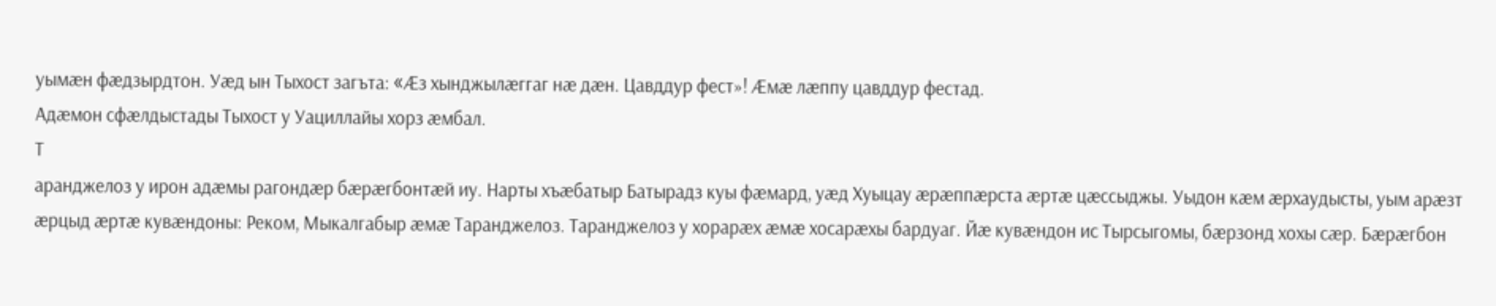уымæн фæдзырдтон. Уæд ын Тыхост загъта: «Æз хынджылæггаг нæ дæн. Цавддур фест»! Æмæ лæппу цавддур фестад.
Адæмон сфæлдыстады Тыхост у Уациллайы хорз æмбал.
Т
аранджелоз у ирон адæмы рагондæр бæрæгбонтæй иу. Нарты хъæбатыр Батырадз куы фæмард, уæд Хуыцау æрæппæрста æртæ цæссыджы. Уыдон кæм æрхаудысты, уым арæзт æрцыд æртæ кувæндоны: Реком, Мыкалгабыр æмæ Таранджелоз. Таранджелоз у хорарæх æмæ хосарæхы бардуаг. Йæ кувæндон ис Тырсыгомы, бæрзонд хохы сæр. Бæрæгбон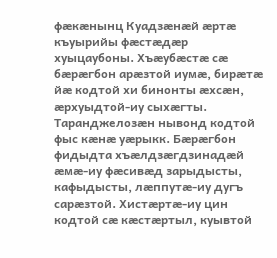фæкæнынц Куадзæнæй æртæ къуырийы фæстæдæр хуыцаубоны. Хъæубæстæ сæ бæрæгбон арæзтой иумæ, бирæтæ йæ кодтой хи бинонты æхсæн, æрхуыдтой-иу сыхæгты.
Таранджелозæн нывонд кодтой фыс кæнæ уæрыкк. Бæрæгбон фидыдта хъæлдзæгдзинадæй æмæ-иу фæсивæд зарыдысты, кафыдысты, лæппутæ-иу дугъ сарæзтой. Хистæртæ-иу цин кодтой сæ кæстæртыл, куывтой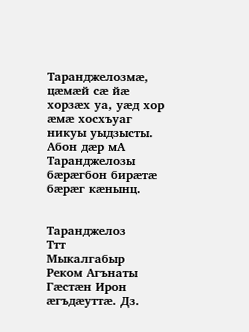Таранджелозмæ, цæмæй сæ йæ хорзæх уа, уæд хор æмæ хосхъуаг никуы уыдзысты. Абон дæр мА Таранджелозы бæрæгбон бирæтæ бæрæг кæнынц.


Таранджелоз
Ттт
Мыкалгабыр
Реком Агънаты Гæстæн Ирон æгъдæуттæ. Дз.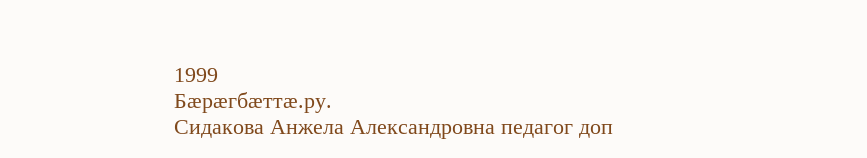1999
Бæрæгбæттæ.ру.
Сидакова Анжела Александровна педагог доп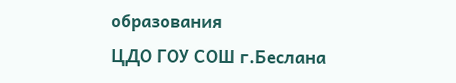образования
ЦДО ГОУ СОШ г.Беслана